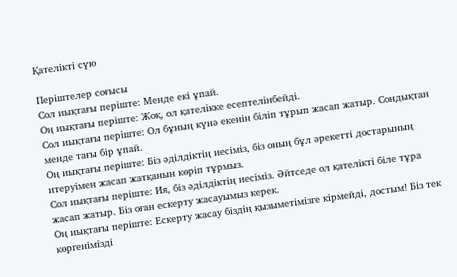Қателікті сүю

Періштелер соғысы
Сол иықтағы періште: Менде екі ұпай.
Оң иықтағы періште: Жоқ, ол қателікке есептелінбейді.
Сол иықтағы періште: Ол бұның күнә екенін біліп тұрып жасап жатыр. Сондықтан менде тағы бір ұпай.
Оң иықтағы періште: Біз әділдіктің иесіміз, біз оның бұл әрекетті достарының итеруімен жасап жатқанын көріп тұрмыз.
Сол иықтағы періште: Ия, біз әділдіктің иесіміз. Әйтседе ол қателікті біле тұра жасап жатыр. Біз оған ескерту жасауымыз керек.
Оң иықтағы періште: Ескерту жасау біздің қызыметімізге кірмейді, достым! Біз тек көргенімізді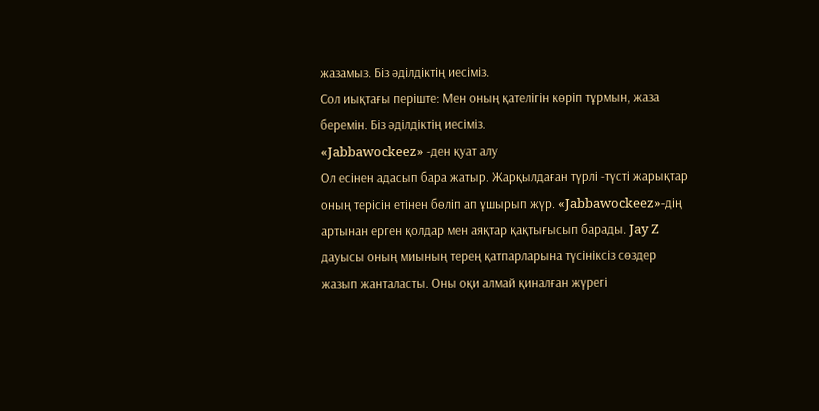жазамыз. Біз әділдіктің иесіміз.
Сол иықтағы періште: Мен оның қателігін көріп тұрмын, жаза беремін. Біз әділдіктің иесіміз.
«Jabbawockeez» -ден қуат алу
Ол есінен адасып бара жатыр. Жарқылдаған түрлі -түсті жарықтар оның терісін етінен бөліп ап ұшырып жүр. «Jabbawockeez»-дің артынан ерген қолдар мен аяқтар қақтығысып барады. Jay Z дауысы оның миының терең қатпарларына түсініксіз сөздер жазып жанталасты. Оны оқи алмай қиналған жүрегі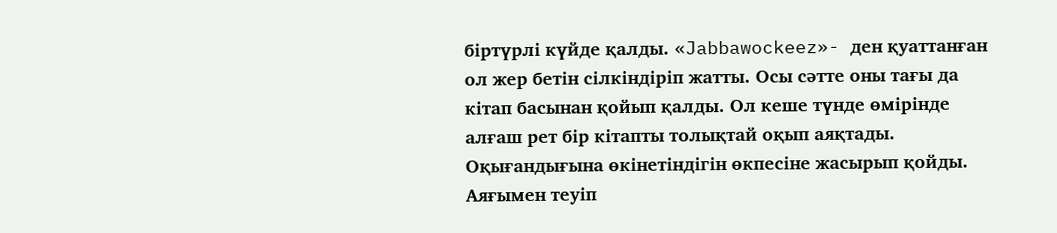біртүрлі күйде қалды. «Jabbawockeez»- ден қуаттанған ол жер бетін сілкіндіріп жатты. Осы сәтте оны тағы да кітап басынан қойып қалды. Ол кеше түнде өмірінде алғаш рет бір кітапты толықтай оқып аяқтады. Оқығандығына өкінетіндігін өкпесіне жасырып қойды. Аяғымен теуіп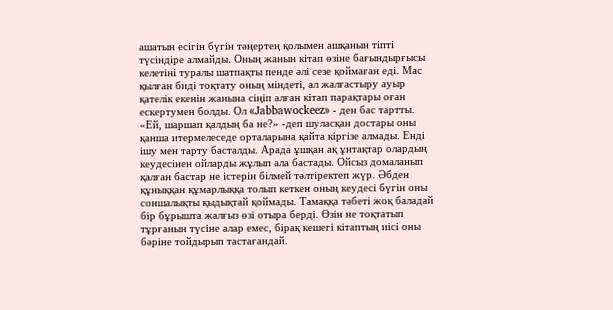ашатын есігін бүгін тәңертең қолымен ашқанын тіпті түсіндіре алмайды. Оның жанын кітап өзіне бағындырғысы келетіні туралы шатпақты пенде әлі сезе қоймаған еді. Мас қылған биді тоқтату оның міндеті, ал жалғастыру ауыр қателік екенін жанына сіңіп алған кітап парақтары оған ескертумен болды. Ол «Jabbawockeez» - ден бас тартты.
«Ей, шаршап қалдың ба не?» -деп шуласқан достары оны қанша итермелеседе орталарына қайта кіргізе алмады. Енді ішу мен тарту басталды. Арада ұшқан ақ ұнтақтар олардың кеудесінен ойларды жұлып ала бастады. Ойсыз домаланып қалған бастар не істерін білмей тәлтіректеп жүр. Әбден құныққан құмарлыққа толып кеткен оның кеудесі бүгін оны соншалықты қыдықтай қоймады. Тамаққа тәбеті жоқ баладай бір бұрышта жалғыз өзі отыра берді. Өзін не тоқтатып тұрғанын түсіне алар емес, бірақ кешегі кітаптың иісі оны бәріне тойдырып тастағандай.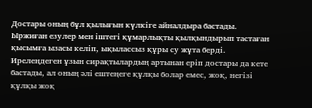Достары оның бұл қылығын күлкіге айналдыра бастады. Ыржиған езулер мен іштегі құмарлықты қылқындырып тастаған қысымға ызасы келіп, ықылассыз құры су жұта берді. Ирелеңдеген ұзын сирақтылардың артынан еріп достары да кете бастады, ал оның әлі ештеңеге құлқы болар емес, жоқ, негізі құлқы жоқ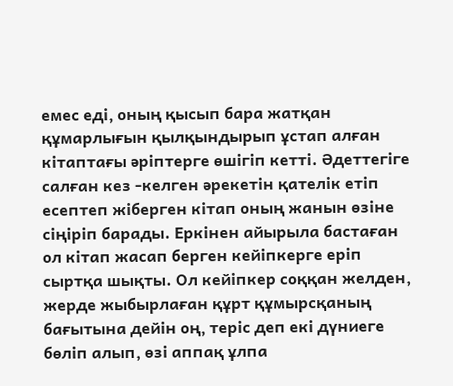емес еді, оның қысып бара жатқан құмарлығын қылқындырып ұстап алған кітаптағы әріптерге өшігіп кетті. Әдеттегіге салған кез -келген әрекетін қателік етіп есептеп жіберген кітап оның жанын өзіне сіңіріп барады. Еркінен айырыла бастаған ол кітап жасап берген кейіпкерге еріп сыртқа шықты. Ол кейіпкер соққан желден, жерде жыбырлаған құрт құмырсқаның бағытына дейін оң, теріс деп екі дүниеге бөліп алып, өзі аппақ ұлпа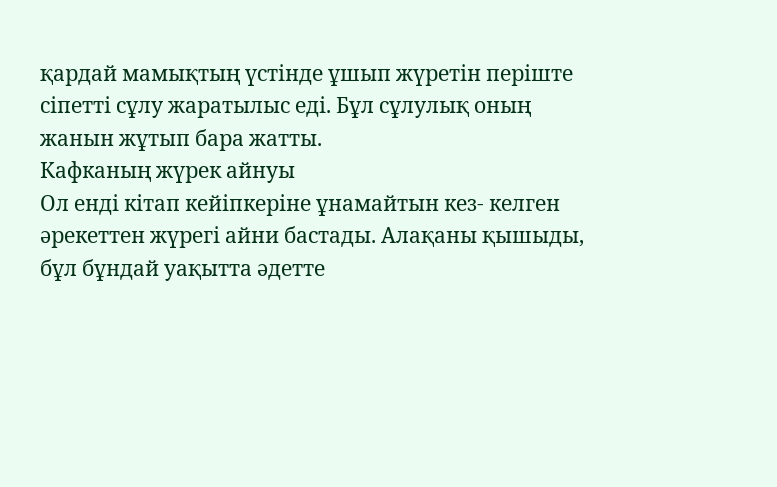қардай мамықтың үстінде ұшып жүретін періште сіпетті сұлу жаратылыс еді. Бұл сұлулық оның жанын жұтып бара жатты.
Кафканың жүрек айнуы
Ол енді кітап кейіпкеріне ұнамайтын кез- келген әрекеттен жүрегі айни бастады. Алақаны қышыды, бұл бұндай уақытта әдетте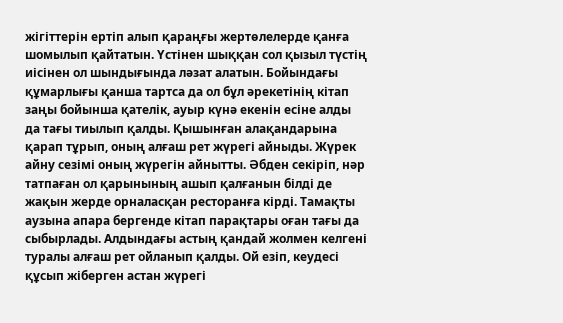жігіттерін ертіп алып қараңғы жертөлелерде қанға шомылып қайтатын. Үстінен шыққан сол қызыл түстің иісінен ол шындығында ләзат алатын. Бойындағы құмарлығы қанша тартса да ол бұл әрекетінің кітап заңы бойынша қателік, ауыр күнә екенін есіне алды да тағы тиылып қалды. Қышынған алақандарына қарап тұрып, оның алғаш рет жүрегі айныды. Жүрек айну сезімі оның жүрегін айнытты. Әбден секіріп, нәр татпаған ол қарынының ашып қалғанын білді де жақын жерде орналасқан ресторанға кірді. Тамақты аузына апара бергенде кітап парақтары оған тағы да сыбырлады. Алдындағы астың қандай жолмен келгені туралы алғаш рет ойланып қалды. Ой езіп, кеудесі құсып жіберген астан жүрегі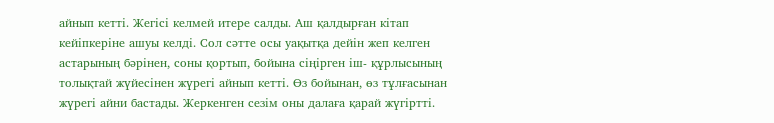айнып кетті. Жегісі келмей итере салды. Аш қалдырған кітап кейіпкеріне ашуы келді. Сол сәтте осы уақытқа дейін жеп келген астарының бәрінен, соны қортып, бойына сіңірген іш- құрлысының толықтай жүйесінен жүрегі айнып кетті. Өз бойынан, өз тұлғасынан жүрегі айни бастады. Жеркенген сезім оны далаға қарай жүгіртті.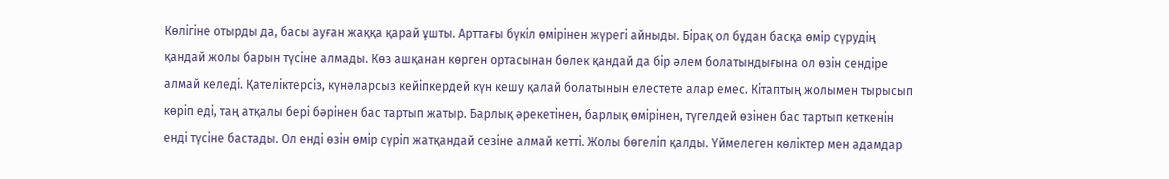Көлігіне отырды да, басы ауған жаққа қарай ұшты. Арттағы бүкіл өмірінен жүрегі айныды. Бірақ ол бұдан басқа өмір сүрудің қандай жолы барын түсіне алмады. Көз ашқанан көрген ортасынан бөлек қандай да бір әлем болатындығына ол өзін сендіре алмай келеді. Қателіктерсіз, күнәларсыз кейіпкердей күн кешу қалай болатынын елестете алар емес. Кітаптың жолымен тырысып көріп еді, таң атқалы бері бәрінен бас тартып жатыр. Барлық әрекетінен, барлық өмірінен, түгелдей өзінен бас тартып кеткенін енді түсіне бастады. Ол енді өзін өмір сүріп жатқандай сезіне алмай кетті. Жолы бөгеліп қалды. Үймелеген көліктер мен адамдар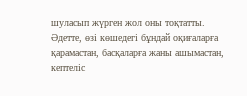шуласып жүрген жол оны тоқтатты. Әдетте, өзі көшедегі бұндай оқиғаларға қарамастан, басқаларға жаны ашымастан, кептеліс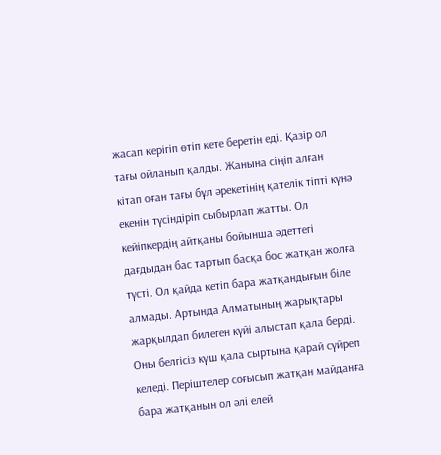жасап керігіп өтіп кете беретін еді. Қазір ол тағы ойланып қалды. Жанына сіңіп алған кітап оған тағы бұл әрекетінің қателік тіпті күнә екенін түсіндіріп сыбырлап жатты. Ол кейіпкердің айтқаны бойынша әдеттегі дағдыдан бас тартып басқа бос жатқан жолға түсті. Ол қайда кетіп бара жатқандығын біле алмады. Артында Алматының жарықтары жарқылдап билеген күйі алыстап қала берді. Оны белгісіз күш қала сыртына қарай сүйреп келеді. Періштелер соғысып жатқан майданға бара жатқанын ол әлі елей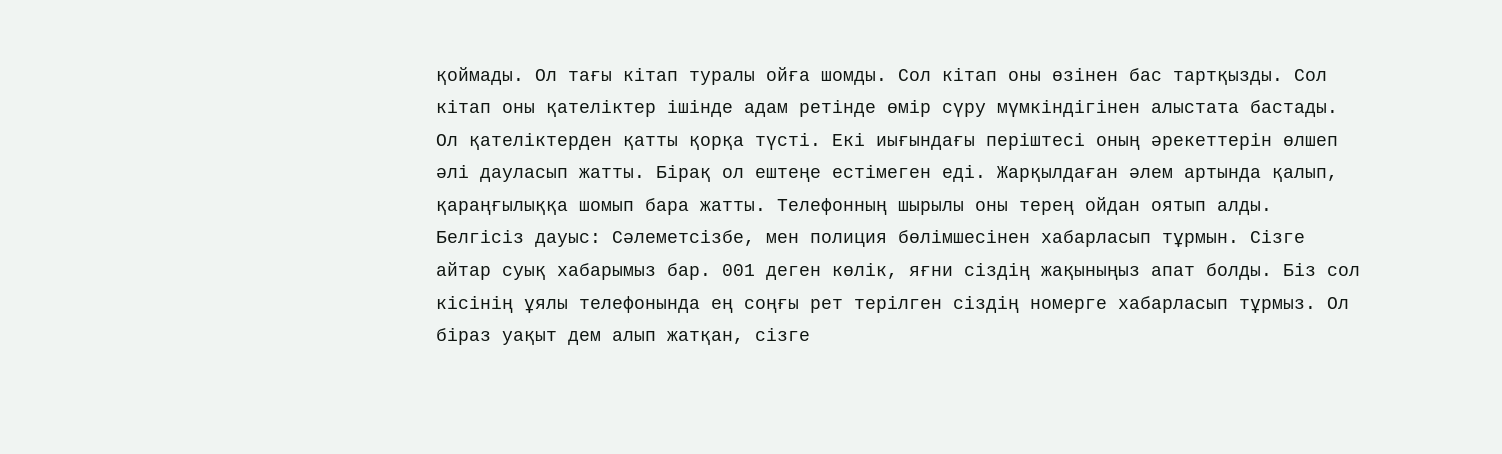қоймады. Ол тағы кітап туралы ойға шомды. Сол кітап оны өзінен бас тартқызды. Сол кітап оны қателіктер ішінде адам ретінде өмір сүру мүмкіндігінен алыстата бастады. Ол қателіктерден қатты қорқа түсті. Екі иығындағы періштесі оның әрекеттерін өлшеп әлі дауласып жатты. Бірақ ол ештеңе естімеген еді. Жарқылдаған әлем артында қалып, қараңғылыққа шомып бара жатты. Телефонның шырылы оны терең ойдан оятып алды.
Белгісіз дауыс: Сәлеметсізбе, мен полиция бөлімшесінен хабарласып тұрмын. Сізге айтар суық хабарымыз бар. 001 деген көлік, яғни сіздің жақыныңыз апат болды. Біз сол кісінің ұялы телефонында ең соңғы рет терілген сіздің номерге хабарласып тұрмыз. Ол біраз уақыт дем алып жатқан, сізге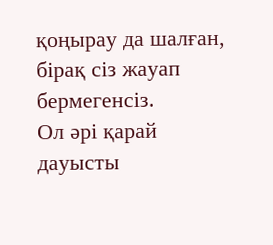қоңырау да шалған, бірақ сіз жауап бермегенсіз.
Ол әрі қарай дауысты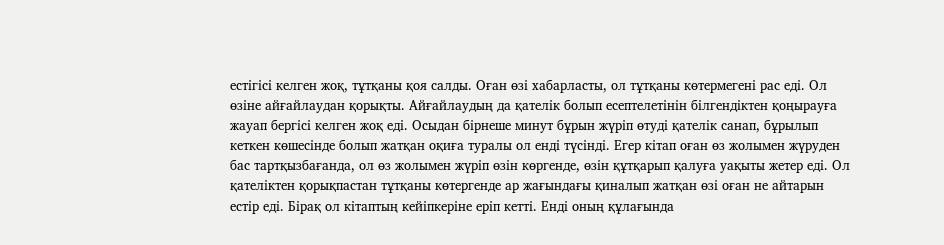естігісі келген жоқ, тұтқаны қоя салды. Оған өзі хабарласты, ол тұтқаны көтермегені рас еді. Ол өзіне айғайлаудан қорықты. Айғайлаудың да қателік болып есептелетінін білгендіктен қоңырауға жауап бергісі келген жоқ еді. Осыдан бірнеше минут бұрын жүріп өтуді қателік санап, бұрылып кеткен көшесінде болып жатқан оқиға туралы ол енді түсінді. Егер кітап оған өз жолымен жүруден бас тартқызбағанда, ол өз жолымен жүріп өзін көргенде, өзін құтқарып қалуға уақыты жетер еді. Ол қателіктен қорықпастан тұтқаны көтергенде ар жағындағы қиналып жатқан өзі оған не айтарын естір еді. Бірақ ол кітаптың кейіпкеріне еріп кетті. Енді оның құлағында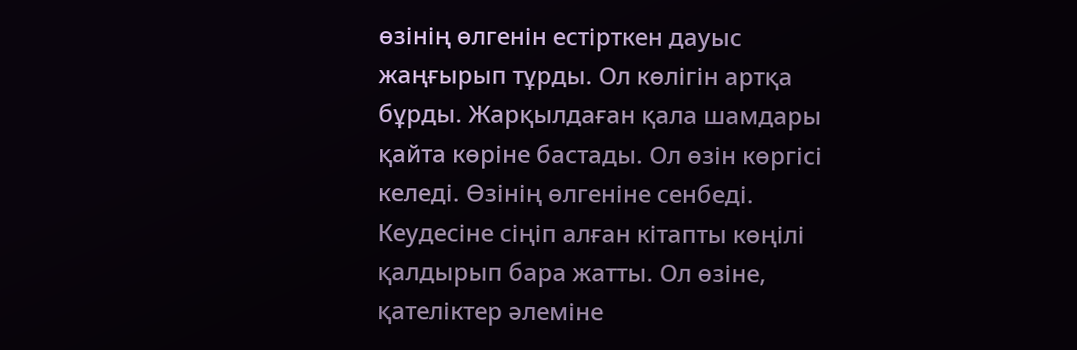өзінің өлгенін естірткен дауыс жаңғырып тұрды. Ол көлігін артқа бұрды. Жарқылдаған қала шамдары қайта көріне бастады. Ол өзін көргісі келеді. Өзінің өлгеніне сенбеді. Кеудесіне сіңіп алған кітапты көңілі қалдырып бара жатты. Ол өзіне, қателіктер әлеміне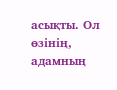асықты. Ол өзінің, адамның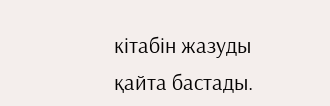кітабін жазуды қайта бастады.